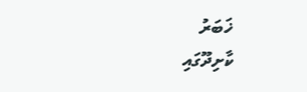ޚަބަރު
ކާށިދޫގައި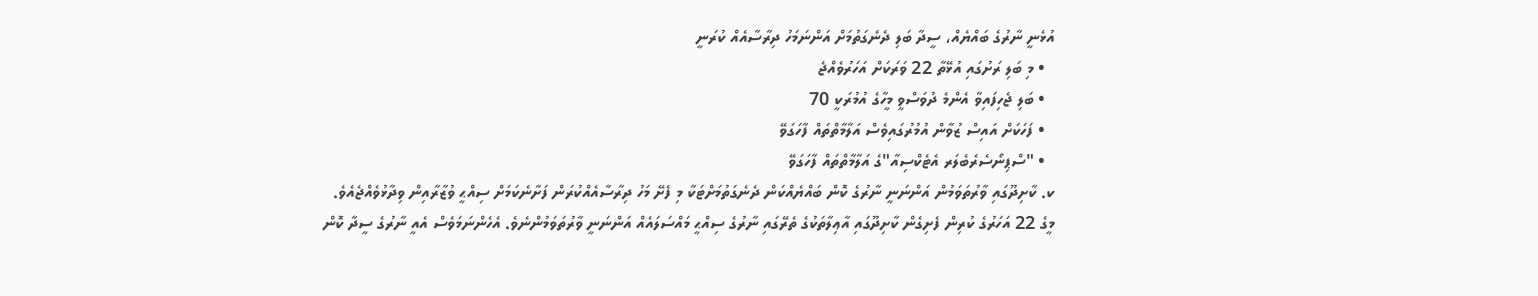އުޅެނީ ނާރުގެ ބައްޔެއް، ސީދާ ބަލި ދެނެގަތުމަށް އަންނަމަހު ދިރާސާއެއް ކުރަނީ
  • މި ބަލި ރަށުގައި އުޅޭތާ 22 ވަރަކަށް އަހަރުވެއްޖެ
  • ބަލި ޖެހިފައިވާ އެންމެ ދުވަސްވީ މީހާގެ އުމުރަކީ 70
  • ފަހަކަށް އައިސް ޒުވާން އުމުރުގައިވެސް އަލާމާތްތައް ފާހަގަވޭ
  • "ސްޕިނޯސެރެބެލަރ އެޓެކްސިއާ"ގެ އަލާމާތްތައް ފާހަގަވޭ
ކ. ކާށިދޫގައި ވާރުތަވަމުން އަންނަނީ ނާރުގެ ކޮން ބައްޔެއްކަން ދެނެގަތުމަށްޓަކާ މި ފެށޭ މަހު ދިރާސާއެއްކުރަން ފަށާނެކަމަށް ސިއްޙީ ވުޒާރާއިން ވިދާޅުވެއްޖެއެވެ.
މީގެ 22 އަހަރުގެ ކުރިން ފެށިގެން ކާށިދޫގައި އާޢިލާތަކުގެ ތެރޭގައި ނާރުގެ ސިއްޙީ މައްސަލައެއް އަންނަނީ ވާރުތަވަމުންނެވެ. އެހެންނަމަވެސް އެއީ ނާރުގެ ސީދާ ކޮން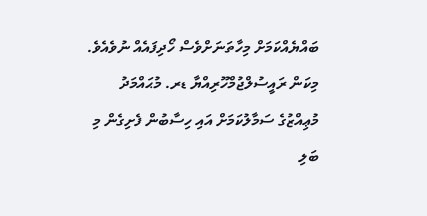ބައްޔެއްކަމަށް މިހާތަނަށްވެސް ހޯދިފައެއް ނުވެއެވެ. މިކަން ރައީސުލްޖުމްހޫރިއްޔާ ޑރ. މުޙައްމަދު މުޢިއްޒުގެ ސަމާލުކަމަށް އައި ހިސާބުން ފެށިގެން މި ބަލި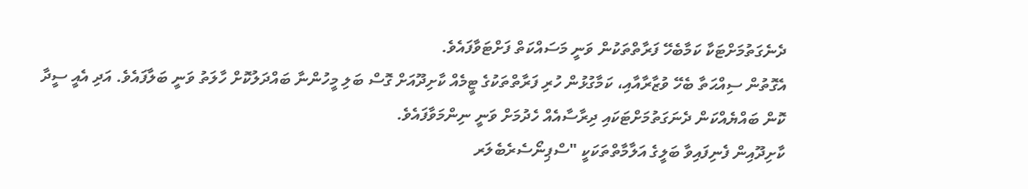ދެނެގަތުމަށްޓަކާ ކަމާބެހޭ ފަރާތްތަކުން ވަނީ މަސައްކަތް ފަށްޓަވާފައެވެ.
އެގޮތުން ސިއްޙަތާ ބެހޭ ވުޒާރާއާއި، ކަމާގުޅުން ހުރި ފަރާތްތަކުގެ ޓީމެއް ކާށިދޫއަށް ގޮސް ބަލި މީހުންނާ ބައްދަލުކޮށް ހާލަތު ވަނީ ބަލާފައެވެ. އަދި އެއީ ސީދާ ކޮން ބައްޔެއްކަން ދެނަގަތުމަށްޓަކައި ދިރާސާއެއް ހެދުމަށް ވަނީ ނިންމަވާފައެވެ.
ކާށިދޫއިން ފެނިފައިވާ ބަލީގެ އަލާމާތްތަކަކީ "ސްޕިނޯސެރެބެލަރ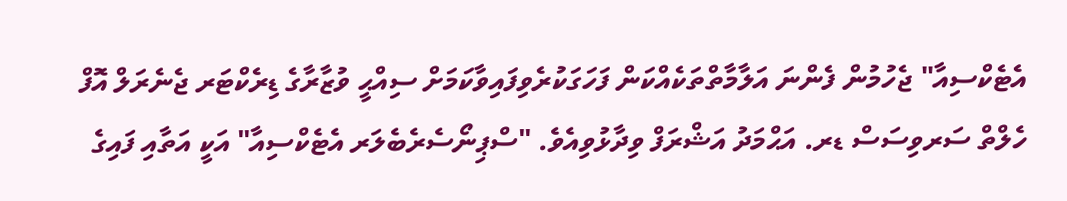އެޓެކްސިއާ" ޖެހުމުން ފެންނަ އަލާމާތްތަކެއްކަން ފަހަގަކުރެވިފައިވާކަމަށް ސިއްޙީ ވުޒާރާގެ ޑިރެކްޓަރ ޖެނެރަލް އޮފް ހެލްތް ސަރވިސަސް ޑރ. އަޙްމަދު އަޝްރަފް ވިދާޅުވިއެވެ. "ސްޕިނޯސެރެބެލަރ އެޓެކްސިއާ" އަކީ އަތާއި ފައިގެ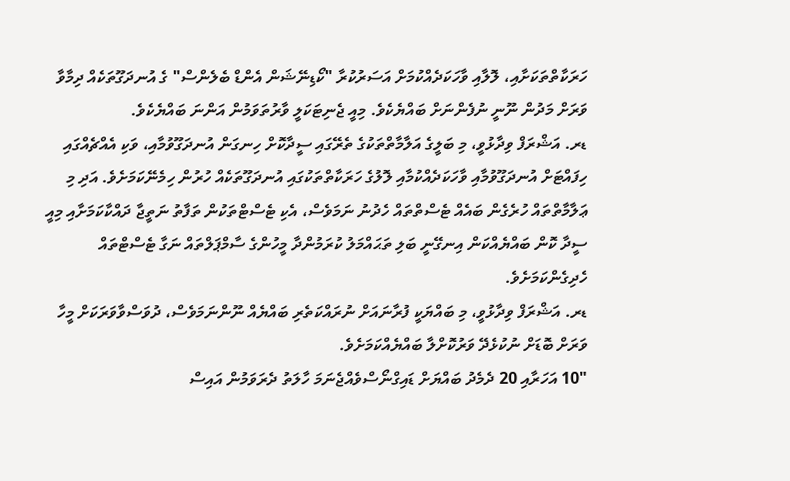ހަރަކާތްތަކަށާއި، ލޮލާއި ވާހަކަދެއްކުމަށް އަސަރުކުރާ "ކޯޑިނޭޝަން އެންޑް ބެލެންސް" ގެ އުނދަގޫތަކެއް ދިމާވާ ވަރަށް މަދުން ނޫނީ ނުފެންނަށް ބައްޔެކެވެ. މިއީ ޖެނިޓަކަލީ ވާރުތަވަމުން އަންނަ ބައްޔެކެވެ.
ޑރ. އަޝްރަފް ވިދާޅުވީ، މި ބަލީގެ އަލާމާތްތަކުގެ ތެރޭގައި ސީދާކޮށް ހިނގަން އުނދަގޫވުމާއި، ވަކި އެއްޗެއްގައި ހިފައްޓަށް އުނދަގޫވުމާއި ވާހަކަދެއްކުމާއި ލޮލުގެ ހަރަކާތްތަކުގައި އުނދަގޫތަކެއް ހުރުން ހިމެނޭކަމަށެވެ. އަދި މި ޢަލާމާތްތައް ހުރެގެން ބައެއް ޓެސްތްތައް ހެދުނު ނަމަވެސް، އެކި ޓެސްޓްތަކުން ތަފާތު ނަތީޖާ ދައްކާކަމަށާއި މިއީ ސީދާ ކޮން ބައްޔެއްކަން އިނގޭނީ ބަލި ތަޙައްމަލު ކުރަމުންދާ މީހުންގެ ސާމްޕަލްތައް ނަގާ ޓެސްޓްތައް ހެދިގެންކަމަށެވެ.
ޑރ. އަޝްރަފް ވިދާޅުވީ، މި ބައްޔަކީ ފުރާނައަށް ނުރައްކަތެރި ބައްޔެއް ނޫންނަމަވެސް، ދުވަސްވާވަރަކަށް މީހާ ވަރަށް ބޮޑަށް ނުކުޅެދޭ ވަރުކޮށްލާ ބައްޔެއްކަމަށެވެ.
"10 އަހަރާއި 20 ދެމެދު ބައްޔަށް ޑައިގްނޯސްވެއްޖެނަމަ ހާލަތު ދެރަވަމުން އައިސް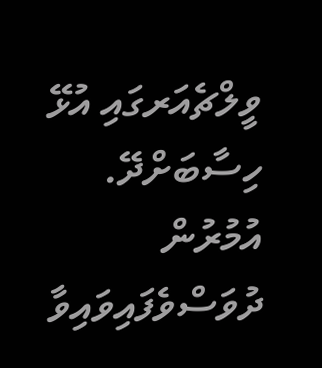ވީލްޗެއަރގައި އުޅޭ ހިސާބަށްދޭ. އުމުރުން ދުވަސްވެފައިވައިވާ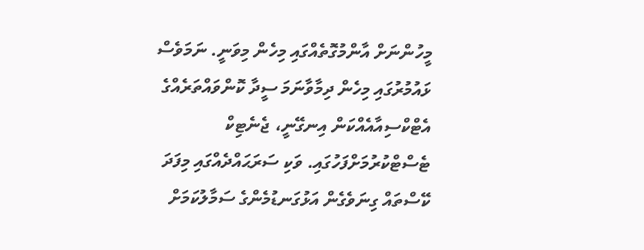މީހުންނަށް އާންމުގޮތެއްގައި މިހެން މިވަނީ. ނަމަވެސް ޅައުމުރުގައި މިހެން ދިމާވާނަމަ ސީދާ ކޮންވައްތަރެއްގެ އެޓްކްސިއާއެއްކަން އިނގޭނީ، ޖެނެޓިކް ޓެސްޓްކުރުމަށްފަހުގައި. ވަކި ސަރަޙައްދެއްގައި މިފަދަ ކޭސްތައް ގިނަވެގެން އަޅުގަނޑުމެންގެ ސަމާލުކަމަށް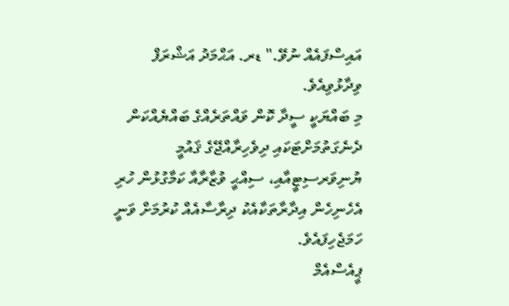އައިސްފައެއް ނުވޭ." ޑރ. އަޙްމަދު އަޝްރަފް ވިދާޅުވިއެވެ.
މި ބައްޔަކީ ސީދާ ކޮން ވައްތަރެއްގެ ބައްޔެއްކަން ދެނެގަތުމަށްޓަކައި ދިވެހިރާއްޖޭގެ ޤައުމީ ޔުނިވަރސިޓީއާއި، ސިއްޙީ ވުޒާރާއާ ކަމާގުޅުން ހުރި އެހެނިހެން އިދާރާތަކާއެކު ދިރާސާއެއް ކުރުމަށް ވަނީ ހަމަޖެހިފައެވެ.
ޕީއެސްއެމް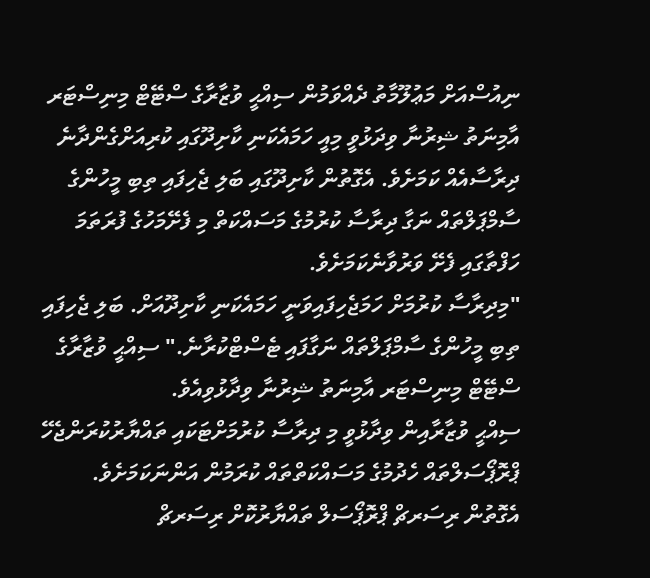ނިއުސްއަށް މަޢުލޫމާތު ދެއްވަމުން ސިއްޙީ ވުޒާރާގެ ސްޓޭޓް މިނިސްޓަރ އާމިނަތު ޝިރުނާ ވިދަޅުވީ މިއީ ހަމައެކަނި ކާށިދޫގައި ކުރިއަށްގެންދާނެ ދިރާސާއެއް ކަމަށެވެ. އެގޮތުން ކާށިދޫގައި ބަލި ޖެހިފައި ތިބި މީހުންގެ ސާމްޕަލްތައް ނަގާ ދިރާސާ ކުރުމުގެ މަސައްކަތް މި ފެށޭމަހުގެ ފުރަތަމަ ހަފްތާގައި ފެށޭ ވަރުވާނެކަމަށެވެ.
"މިދިރާސާ ކުރުމަށް ހަމަޖެހިފައިވަނީ ހަމައެކަނި ކާށިދޫއަށް. ބަލި ޖެހިފައި ތިބި މީހުންގެ ސާމްޕަލްތައް ނަގާފައި ޓެސްޓްކުރާނެ." ސިއްޙީ ވުޒާރާގެ ސްޓޭޓް މިނިސްޓަރ އާމިނަތު ޝިރުނާ ވިދާޅުވިއެވެ.
ސިއްޙީ ވުޒާރާއިން ވިދާޅުވީ މި ދިރާސާ ކުރުމަށްޓަކައި ތައްޔާރުކުރަންޖެހޭ ޕްރޮޕޯސަލްތައް ހެދުމުގެ މަސައްކަތްތައް ކުރަމުން އަންނަކަމަށެވެ.
އެގޮތުން ރިސަރޗް ޕްރޮޕޯސަލް ތައްޔާރުކޮށް ރިސަރޗް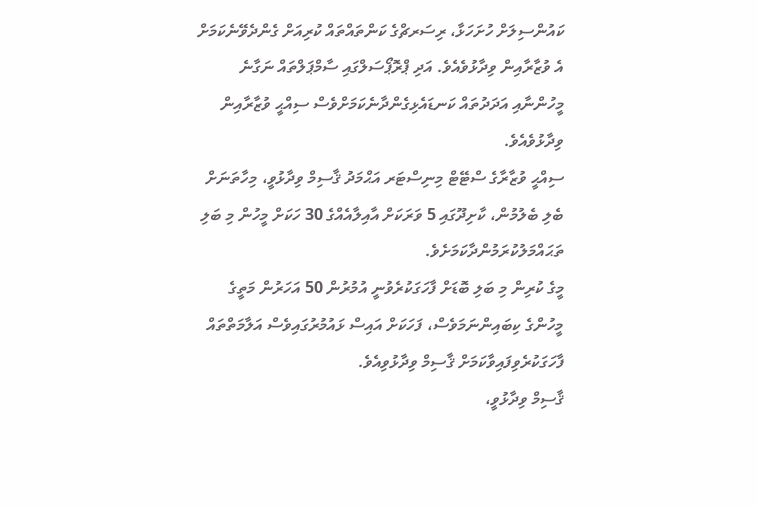ކައުންސިލަށް ހުށަހަޅާ، ރިސަރޗްގެ ކަންތައްތައް ކުރިއަށް ގެންދެވޭނެކަމަށް އެ ވުޒާރާއިން ވިދާޅުވެއެވެ. އަދި ޕްރޮޕޯސަލްގައި ސާމްޕަލްތައް ނަގާނެ މީހުންނާއި އަދަދުތައް ކަނޑައެޅިގެންދާނެކަމަށްވެސް ސިއްޙީ ވުޒާރާއިން ވިދާޅުވެއެވެ.
ސިއްޙީ ވުޒާރާގެ ސްޓޭޓް މިނިސްޓަރ އަޙްމަދު ޤާސިމް ވިދާޅުވީ، މިހާތަނަށް ބެލި ބެލުމުން، ކާށިދޫގައި 5 ވަރަކަށް އާއިލާއެއްގެ 30 ހަކަށް މީހުން މި ބަލި ތަޙައްމަލުކުރަމުންދާކަމަށެވެ.
މީގެ ކުރިން މި ބަލި ބޮޑަށް ފާހަގަކުރެވުނީ އުމުރުން 50 އަހަރުން މަތީގެ މީހުންގެ ކިބައިންނަމަވެސް، ފަހަކަށް އައިސް ޅައުމުރުގައިވެސް އަލާމަތްތައް ފާހަގަކުރެވިފައިވާކަމަށް ޤާސިމް ވިދާޅުވިއެވެ.
ޤާސިމް ވިދާޅުވީ،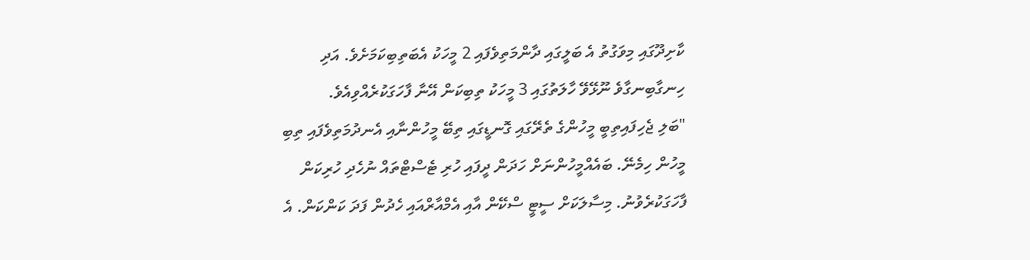ކާށިދޫގައި މިވަގުތު އެ ބަލީގައި ދާންމަތިވެފައި 2 މީހަކު އެބަތިބިކަމަށެވެ. އަދި ހިނގާބިނގާވެ ނޫޅޭވޭ ހާލަތުގައި 3 މީހަކު ތިބިކަން އޭނާ ފާހަގަކުރެއްވިއެވެ.
"ބަލި ޖެހިފައިތިބީ މީހުންގެ ތެރޭގައި ގޮނޑީގައި ތިބޭ މީހުންނާއި އެނދުމަތިވެފައި ތިބި މީހުން ހިމެނޭ. ބައެއްމީހުންނަށް ހަދަން ދީފައި ހުރި ޓެސްޓްތައް ނުހެދި ހުރިކަން ފާހަގަކުރެވުނު. މިސާލަކަށް ސީޓީ ސްކޭން އާއި އެމްއާރްއައި ހެދުން ފަދަ ކަންކަން. އެ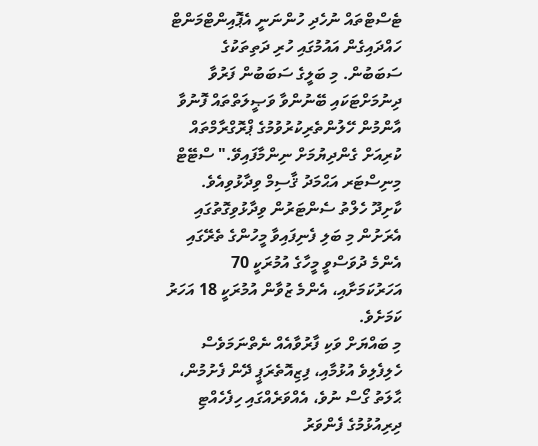ޓެސްޓްތައް ނުހެދި ހުންނަނީ އެޕޮއިންޓްމަންޓް ހައްދައިގެން އައުމުގައި ހުރި ދަތިތަކުގެ ސަބަބުން. މި ބަލީގެ ސަބަބުން ފަރުވާ ދިނުމަށްޓަކައި ބޭނުންވާ ވަޞީލަތްތައް ފޮނުވާ އާންމުން ހޭލުންތެރިކުރުވުމުގެ ޕްރޮގްރާމްތައް ކުރިއަށް ގެންދިޔުމަށް ނިންމާފައިވޭ." ސްޓޭޓް މިނިސްޓަރ އަޙްމަދު ޤާސިމް ވިދާޅުވިއެވެ.
ކާށިދޫ ހެލްތު ސެންޓަރުން ވިދާޅުވިގޮތުގައި އެރަށުން މި ބަލި ފެނިފައިވާ މީހުންގެ ތެރޭގައި އެންމެ ދުވަސްވީ މީހާގެ އުމުރަކީ 70 އަހަރުކަމަށާއި، އެންމެ ޒުވާން އުމުރަކީ 18 އަހަރު ކަމަށެވެ.
މި ބައްޔަށް ވަކި ފާރުވާއެއް ނެތްނަމަވެސް ހެލިފެލިވެ އުޅުމާއި، ފިޒިއޮތެރަޕީ ދޭން ފެށުމުން، ޙާލަތު ގޯސް ނުވެ، އެއްވަރެއްގައި ހިފެހެއްޓި ދިރިއުޅުމުގެ ފެންވަރު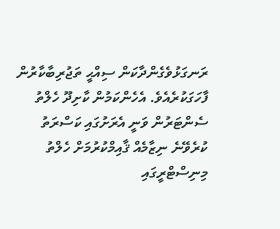ރަނގަޅުވެގެންދާކަން ސިއްޙީ ތަޖުރިބާކާރުން ފާހަގަކުރެއެވެ. އެހެންކަމުން ކާށިދޫ ހެލްތު ސެންޓަރުން ވަނީ އެރަށުގައި ކަސްރަތު ކުރެވޭނެ ނިޒާމެއް ޤާއިމްކުރުމަށް ހެލްތު މިނިސްޓްރީގައި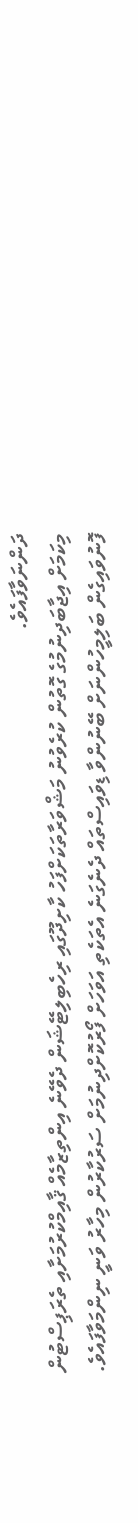ދަންނަވާފައެވެ.
މިކަމަށް އިޖާބަދިނުމުގެ ގޮތުން ކުރެވުނު މަޝްވަރާތަކަށްފަހު ކާށިދޫގައި ރިހެބިލިޓޭޝަން ދެވޭނެ އިންތިޒާމެއް ޤާއިމްކުރުމަށާއި ތެރަޕިސްޓުން ފޮނުވައިގެން ބަލިމީހުންނަށް ބޭނުންވާ ޑިވައިސްތައް ދެނެގަނެ އެތަކެތި އަވަހަށް ފޯރުކޮށްދިނުމަށް ސަރުކާރުން މިހާރު ވަނީ ނިންމަވާފައެވެ.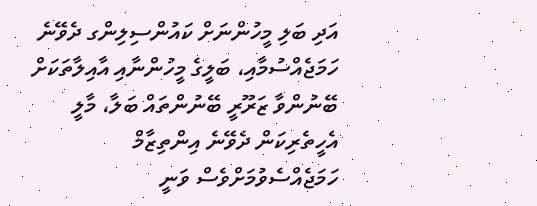އަދި ބަލި މީހުންނަށް ކައުންސިލިންގ ދެވޭނެ ހަމަޖެއްސުމާއި، ބަލީގެ މީހުންނާއި އާއިލާތަކަށް ބޭނުންވާ ޒަރޫރީ ބޭނުންތައް ބަލާ، މާލީ އެހީތެރިކަން ދެވޭނެ އިންތިޒާމް ހަމަޖެއްސެވުމަށްވެސް ވަނީ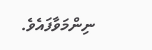ނިންމަވާފައެވެ.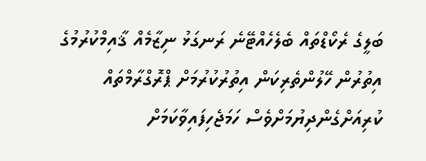ބަލީގެ ރެކޯޑްތައް ބެލެހެއްޓޭނެ ރަނގަޅު ނިޒާމެއް ޤާއިމްކުރުމުގެ އިތުރުން ހޭލުންތެރިކަން އިތުރުކުރުމަށް ޕްރޮގްރާމްތައް ކުރިއަށްގެންދިޔުމަށްވެސް ހަމަޖެހިފައިވާކަމަށް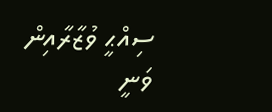ސިއްޙީ ވުޒާރާއިން ވަނީ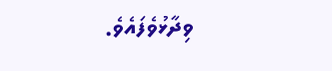ވިދާޅުވެފައެވެ.